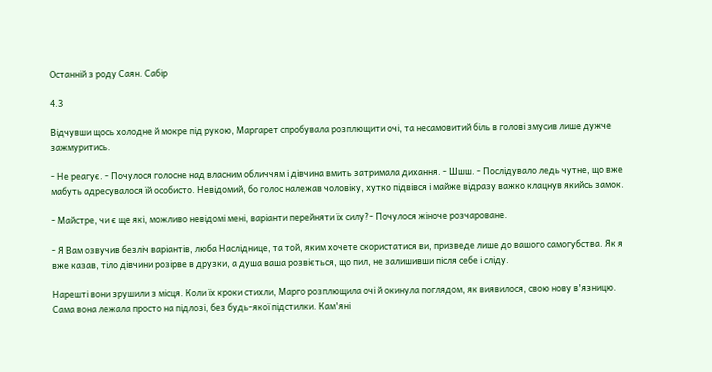Останній з роду Саян. Сабір

4.3

Відчувши щось холодне й мокре під рукою, Маргарет спробувала розплющити очі, та несамовитий біль в голові змусив лише дужче зажмуритись.

- Не реагує. - Почулося голосне над власним обличчям і дівчина вмить затримала дихання. - Шшш. - Послідувало ледь чутне, що вже мабуть адресувалося їй особисто. Невідомий, бо голос належав чоловіку, хутко підвівся і майже відразу важко клацнув якийсь замок.

- Майстре, чи є ще які, можливо невідомі мені, варіанти перейняти їх силу?- Почулося жіноче розчароване.

- Я Вам озвучив безліч варіантів, люба Насліднице, та той, яким хочете скористатися ви, призведе лише до вашого самогубства. Як я вже казав, тіло дівчини розірве в друзки, а душа ваша розвіється, що пил, не залишивши після себе і сліду.

Нарешті вони зрушили з місця. Коли їх кроки стихли, Марго розплющила очі й окинула поглядом, як виявилося, свою нову в'язницю. Сама вона лежала просто на підлозі, без будь-якої підстилки. Кам'яні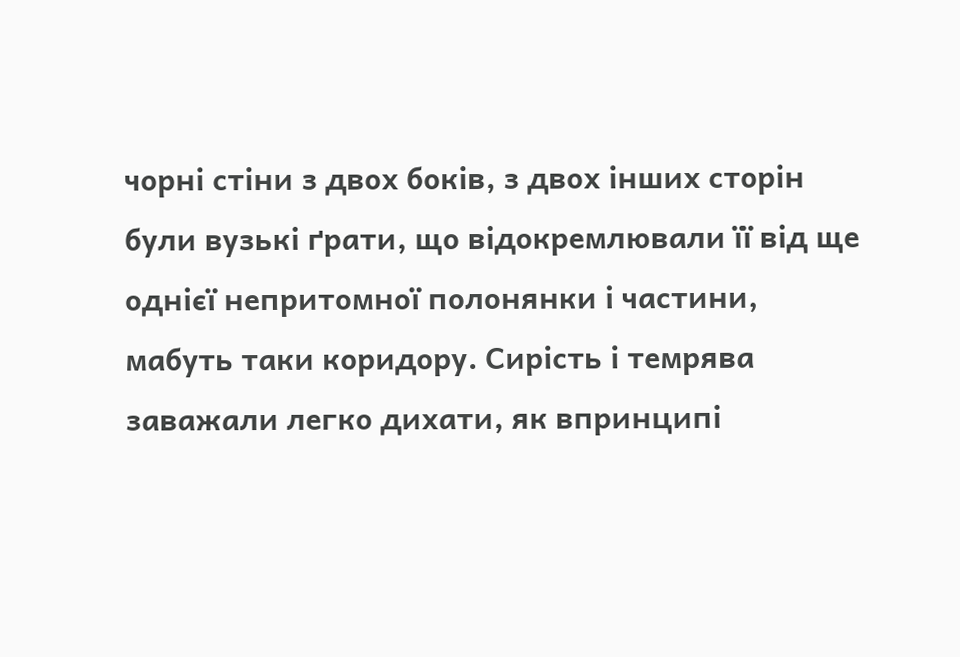чорні стіни з двох боків, з двох інших сторін були вузькі ґрати, що відокремлювали її від ще однієї непритомної полонянки і частини, мабуть таки коридору. Сирість і темрява заважали легко дихати, як впринципі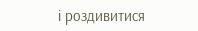і роздивитися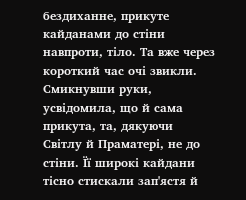бездиханне, прикуте кайданами до стіни навпроти, тіло. Та вже через короткий час очі звикли. Смикнувши руки, усвідомила, що й сама прикута, та, дякуючи Світлу й Праматері, не до стіни. Її широкі кайдани тісно стискали зап'ястя й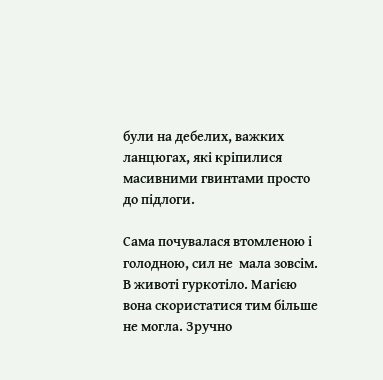були на дебелих, важких ланцюгах, які кріпилися масивними гвинтами просто до підлоги.

Сама почувалася втомленою і голодною, сил не  мала зовсім. В животі гуркотіло. Магією вона скористатися тим більше не могла. Зручно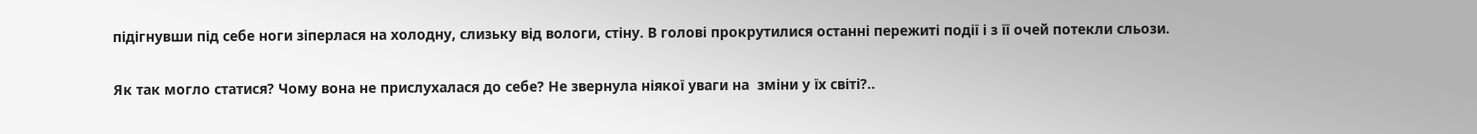підігнувши під себе ноги зіперлася на холодну, слизьку від вологи, стіну. В голові прокрутилися останні пережиті події і з її очей потекли сльози.

Як так могло статися? Чому вона не прислухалася до себе? Не звернула ніякої уваги на  зміни у їх світі?..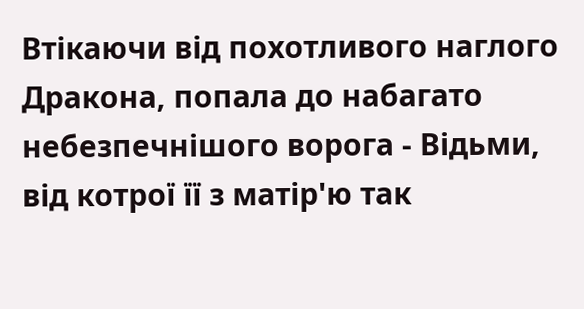Втікаючи від похотливого наглого Дракона, попала до набагато небезпечнішого ворога - Відьми, від котрої її з матір'ю так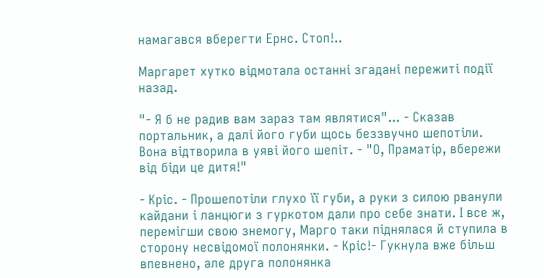намагався вберегти Ернс. Стоп!..

Маргарет хутко відмотала останні згадані пережиті події назад.

"- Я б не радив вам зараз там являтися"... - Сказав портальник, а далі його губи щось беззвучно шепотіли. Вона відтворила в уяві його шепіт. - "О, Праматір, вбережи від біди це дитя!"

- Кріс. - Прошепотіли глухо її губи, а руки з силою рванули кайдани і ланцюги з гуркотом дали про себе знати. І все ж, перемігши свою знемогу, Марго таки піднялася й ступила в сторону несвідомої полонянки. - Кріс!- Гукнула вже більш впевнено, але друга полонянка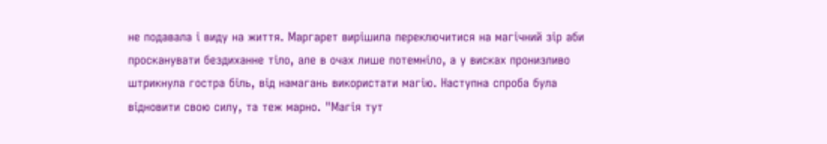не подавала і виду на життя. Маргарет вирішила переключитися на магічний зір аби просканувати бездиханне тіло, але в очах лише потемніло, а у висках пронизливо штрикнула гостра біль, від намагань використати магію. Наступна спроба була відновити свою силу, та теж марно. "Магія тут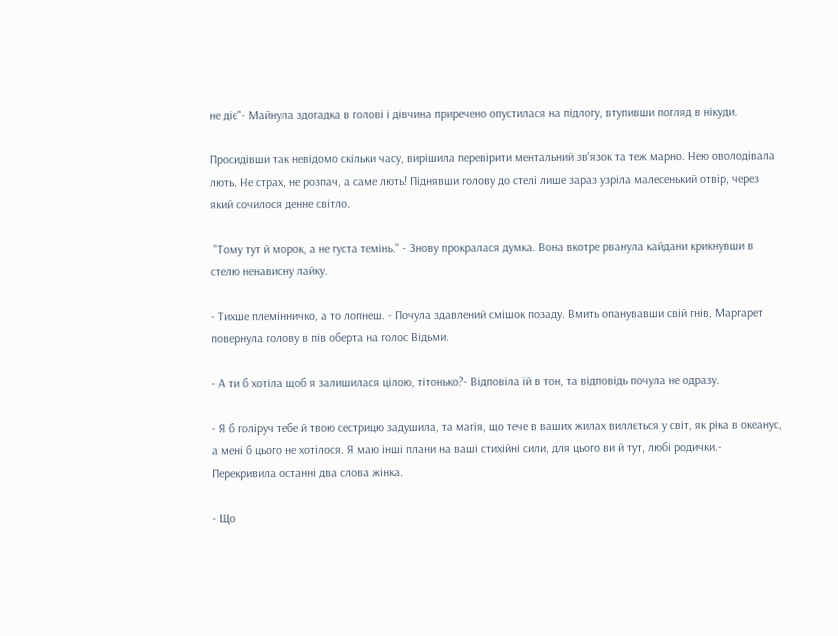не діє"- Майнула здогадка в голові і дівчина приречено опустилася на підлогу, втупивши погляд в нікуди.

Просидівши так невідомо скільки часу, вирішила перевірити ментальний зв'язок та теж марно. Нею оволодівала лють. Не страх, не розпач, а саме лють! Піднявши голову до стелі лише зараз узріла малесенький отвір, через який сочилося денне світло.

 "Тому тут й морок, а не густа темінь." - Знову прокралася думка. Вона вкотре рванула кайдани крикнувши в стелю ненависну лайку.

- Тихше племінничко, а то лопнеш. - Почула здавлений смішок позаду. Вмить опанувавши свій гнів, Маргарет повернула голову в пів оберта на голос Відьми.

- А ти б хотіла щоб я залишилася цілою, тітонько?- Відповіла їй в тон, та відповідь почула не одразу.

- Я б голіруч тебе й твою сестрицю задушила, та магія, що тече в ваших жилах виллється у світ, як ріка в океанус, а мені б цього не хотілося. Я маю інші плани на ваші стихійні сили, для цього ви й тут, любі родички.- Перекривила останні два слова жінка.

- Що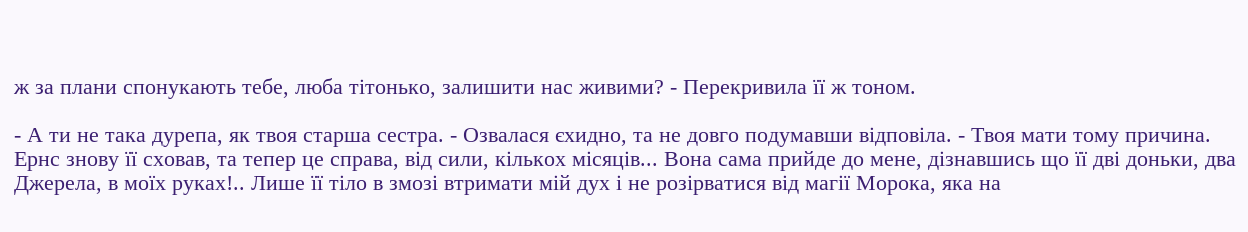ж за плани спонукають тебе, люба тітонько, залишити нас живими? - Перекривила її ж тоном.

- А ти не така дурепа, як твоя старша сестра. - Озвалася єхидно, та не довго подумавши відповіла. - Твоя мати тому причина. Ернс знову її сховав, та тепер це справа, від сили, кількох місяців... Вона сама прийде до мене, дізнавшись що її дві доньки, два Джерела, в моїх руках!.. Лише її тіло в змозі втримати мій дух і не розірватися від магії Морока, яка на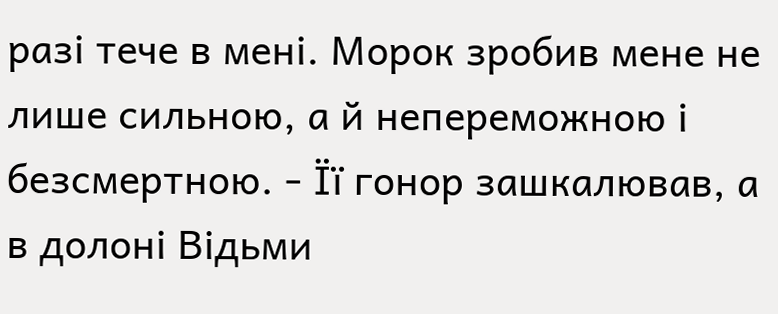разі тече в мені. Морок зробив мене не лише сильною, а й непереможною і безсмертною. - Її гонор зашкалював, а в долоні Відьми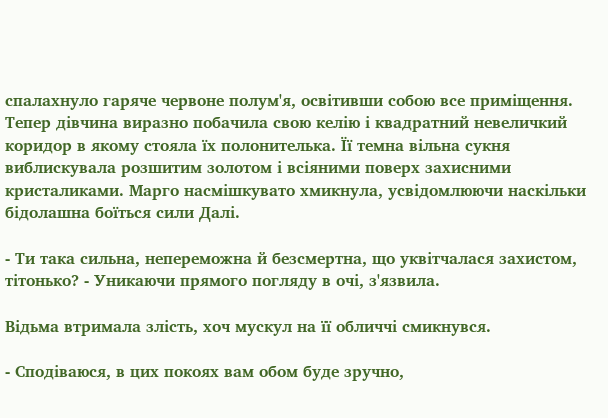спалахнуло гаряче червоне полум'я, освітивши собою все приміщення. Тепер дівчина виразно побачила свою келію і квадратний невеличкий коридор в якому стояла їх полонителька. Її темна вільна сукня виблискувала розшитим золотом і всіяними поверх захисними кристаликами. Марго насмішкувато хмикнула, усвідомлюючи наскільки бідолашна боїться сили Далі.

- Ти така сильна, непереможна й безсмертна, що уквітчалася захистом, тітонько? - Уникаючи прямого погляду в очі, з'язвила.

Відьма втримала злість, хоч мускул на її обличчі смикнувся.

- Сподіваюся, в цих покоях вам обом буде зручно,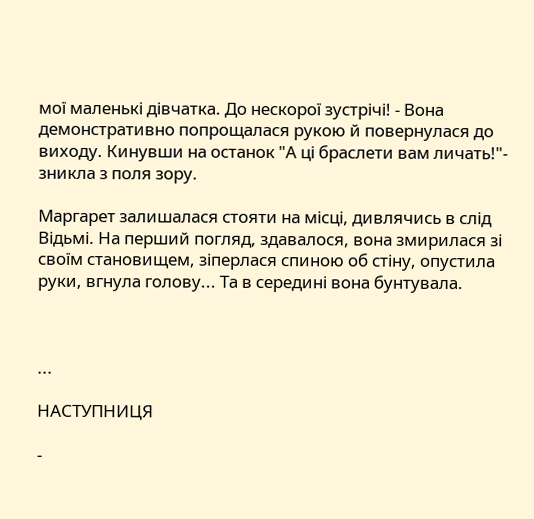мої маленькі дівчатка. До нескорої зустрічі! - Вона демонстративно попрощалася рукою й повернулася до виходу. Кинувши на останок "А ці браслети вам личать!"- зникла з поля зору.

Маргарет залишалася стояти на місці, дивлячись в слід Відьмі. На перший погляд, здавалося, вона змирилася зі своїм становищем, зіперлася спиною об стіну, опустила руки, вгнула голову... Та в середині вона бунтувала.



...

НАСТУПНИЦЯ

-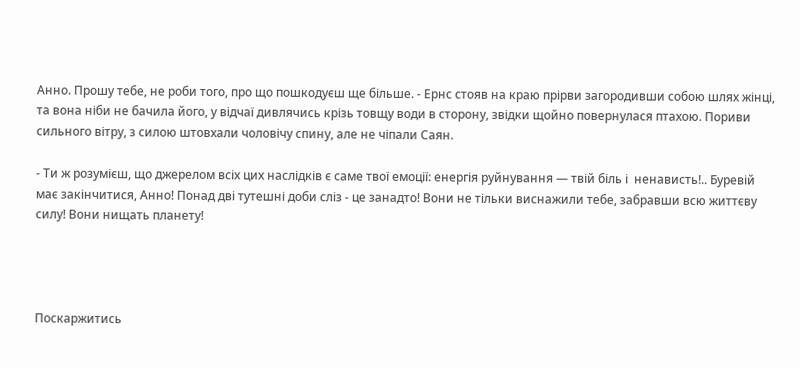Анно. Прошу тебе, не роби того, про що пошкодуєш ще більше. - Ернс стояв на краю прірви загородивши собою шлях жінці, та вона ніби не бачила його, у відчаї дивлячись крізь товщу води в сторону, звідки щойно повернулася птахою. Пориви сильного вітру, з силою штовхали чоловічу спину, але не чіпали Саян.

- Ти ж розумієш, що джерелом всіх цих наслідків є саме твої емоції: енергія руйнування — твій біль і  ненависть!.. Буревій має закінчитися, Анно! Понад дві тутешні доби сліз - це занадто! Вони не тільки виснажили тебе, забравши всю життєву силу! Вони нищать планету!




Поскаржитись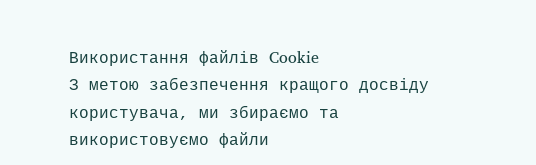Використання файлів Cookie
З метою забезпечення кращого досвіду користувача, ми збираємо та використовуємо файли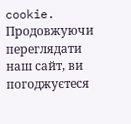cookie. Продовжуючи переглядати наш сайт, ви погоджуєтеся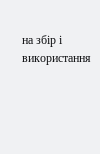на збір і використання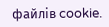файлів cookie.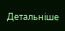Детальніше